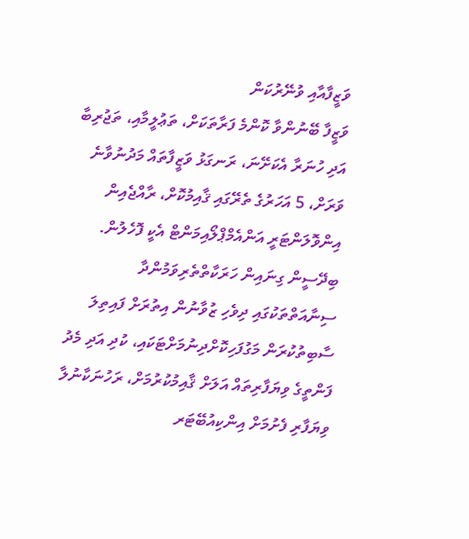ވަޒީފާއާއި ވުނޭރުކަން
ވަޒީފާ ބޭނުންވާ ކޮންމެ ފަރާތަކަށް، ތަޢުލީމާއި، ތަޖުރިބާ އަދި ހުނަރާ އެކަށޭނަ، ރަނގަޅު ވަޒީފާތައް މަދުނުވާނެ ވަރަށް، 5 އަހަރުގެ ތެރޭގައި ޤާއިމުކޮށް، ރާއްޖެއިން އިންވޮލަންޓަރީ އަންއެމްޕްލޯއިމަންޓް އެކީ ފޮހެލުން.
ބިދޭސީން ގިނައިން ހަރަކާތްތެރިވަމުންދާ ސިނާއަތްތަކުގައި ދިވެހި ޒުވާނުން އިތުރަށް ފައިތިލަ ސާބިތުކުރަން މަގުފަހިކޮށްދިނުމަށްޓަކައި، ކުދި އަދި މެދު ފަންތީގެ ވިޔަފާރިތައް އަލަށް ޤާއިމުކުރުމަށް، ރަހުނަކާނުލާ ވިޔަފާރި ފެށުމަށް އިންކިއުބޭޓަރ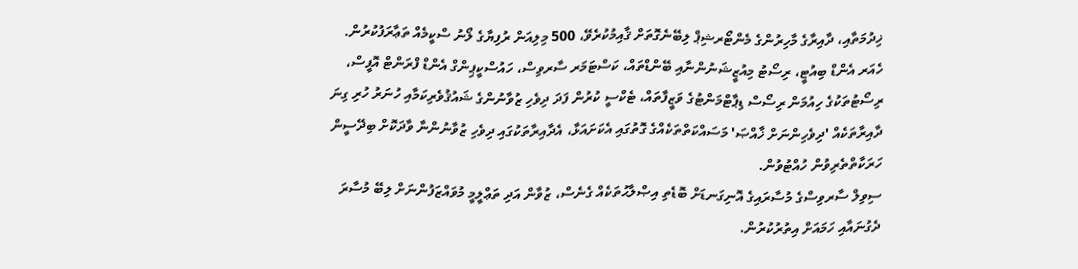ޚިދުމަތާއި، ދާއިރާގެ މާހިރުންގެ މެންޓޯރޝިޕް ލިބޭނެގޮތަށް ޤާއިމުކުރެވޭ، 500 މިލިއަން ރުފިޔާގެ ލޯނު ސްކީމެއް ތަޢާރަފުކުރުން.
ހެއަރ އެންޑް ބިއުޓީ، ރިސޯޓު މިއުޒީޝަނުންނާއި ބޭންޑްތައް، ކަސްޓަމަރ ސާރވިސް، ހައުސްކީޕިންގް އެންޑް ފްރަންޓް އޮފީސް، ރިސޯޓުތަކުގެ ހިއުމަން ރިސޯސް ޑިޕާޓްމަންޓުގެ ވަޒީފާތައް، ޓެކްސީ ކުރުން ފަދަ ދިވެހި ޒުވާނުންގެ ޝައުޤުވެރިކަމާއި ހުނަރު ހުރި ގިނަ ދާއިރާތަކެއް 'ދިވެހިންނަށް ޚާއްޞަ' މަސައްކަތްތަކެއްގެ ގޮތުގައި އެކަށައަޅާ، އެދާއިރާތަކުގައި ދިވެހި ޒުވާނުންނާ ވާދަކޮށް ބިދޭސީން ހަރަކާތްތެރިވުން ހުއްޓުވުން.
ސިވިލް ސާރވިސްގެ މުސާރައިގެ އޮނިގަނޑަށް ބޮޑެތި އިޞްލާޙުތަކެއް ގެނެސް، ޒުވާން އަދި ތަޢްލީމީ މުވައްޒަފުންނަށް ލިބޭ މުސާރަ ދެގުނައާއި ހަމައަށް އިތުރުކުރުން.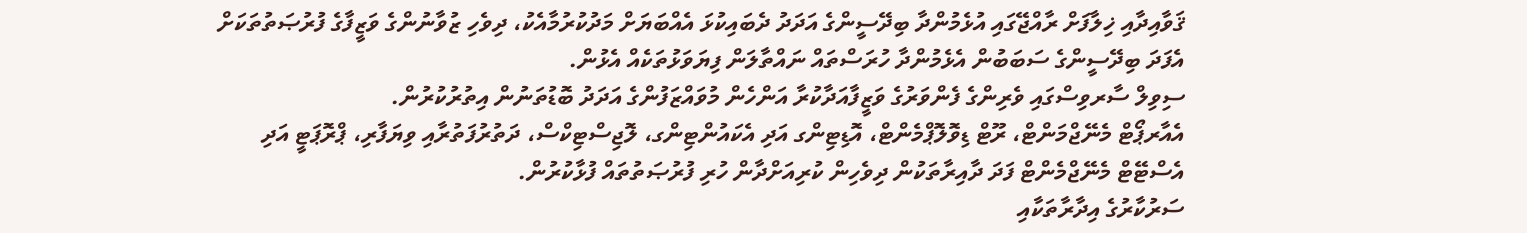ޤަވާއިދާއި ޚިލާފަށް ރާއްޖޭގައި އުޅެމުންދާ ބިދޭސީންގެ އަދަދު ދެބައިކުޅަ އެއްބަޔަށް މަދުކުރުމާއެކު، ދިވެހި ޒުވާނުންގެ ވަޒީފާގެ ފުރުޞަތުތަކަށް އެފަދަ ބިދޭސީންގެ ސަބަބުން އެޅެމުންދާ ހުރަސްތައް ނައްތާލަން ފިޔަވަޅުތަކެއް އެޅުން.
ސިވިލް ސާރވިސްގައި ވެރިންގެ ފެންވަރުގެ ވަޒީފާއަދާކުރާ އަންހެން މުވައްޒަފުންގެ އަދަދު ބޮޑުތަނުން އިތުރުކުރުން.
އެއާރޕޯޓް މެނޭޖްމަންޓް، ރޫޓް ޑިވޮލޮޕްމެންޓް، އޮޑިޓިންގ އަދި އެކައުންޓިންގ، ލޮޖިސްޓިކްސް، ދަތުރުފަތުރާއި ވިޔަފާރި، ޕްރޮޕަޓީ އަދި އެސްޓޭޓް މެނޭޖްމެންޓް ފަދަ ދާއިރާތަކުން ދިވެހިން ކުރިއަށްދާން ހުރި ފުރުޞަތުތައް ފުޅާކުރުން.
ސަރުކާރުގެ އިދާރާތަކާއި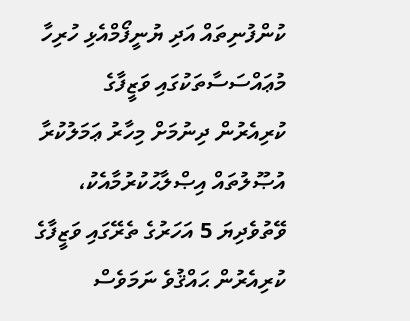ކުންފުނިތައް އަދި ޔުނީފޯމްއެޅި ހުރިހާ މުޢައްސަސާތަކުގައި ވަޒީފާގެ ކުރިއެރުން ދިނުމަށް މިހާރު ޢަމަލުކުރާ އުޞޫލުތައް އިޞްލާޙުކުރުމާއެކު، ވޭތުވެދިޔަ 5 އަހަރުގެ ތެރޭގައި ވަޒީފާގެ ކުރިއެރުން ޙައްޤުވެ ނަމަވެސް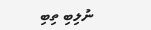ނުލިބި ތިބި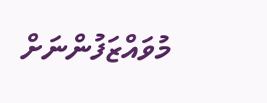މުވައްޒަފުންނަށް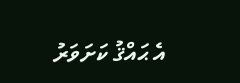އެ ޙައްޤު ކަށަވަރު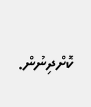ކޮށްދިނުން.